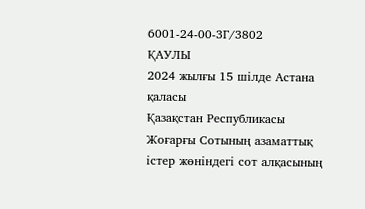6001-24-00-3Г/3802
ҚАУЛЫ
2024 жылғы 15 шілде Астана қаласы
Қазақстан Республикасы Жоғарғы Сотының азаматтық істер жөніндегі сот алқасының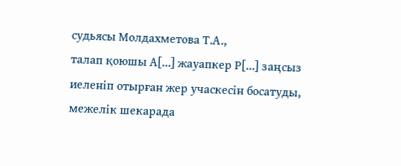судьясы Молдахметова Т.А.,
талап қоюшы А[...] жауапкер Р[...] заңсыз иеленіп отырған жер учаскесін босатуды, межелік шекарада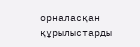орналасқан құрылыстарды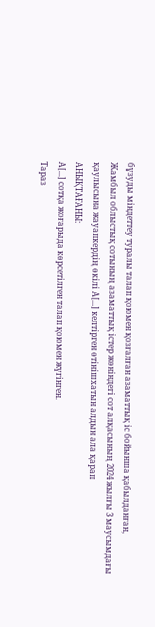бұзуды міндеттеу туралы талап қоюмен қозғалған азаматтық іс бойынша қабылданған,
Жамбыл облыстық сотының азаматтық істер жөніндегі сот алқасының 2024 жылғы 3 маусымдағы қаулысына жауапкердің өкілі А[...] келтірген өтінішхатын алдын ала қарап
АНЫҚТАҒАНЫ:
А[...] сотқа жоғарыда көрсетілген талап қоюмен жүгінген.
Тараз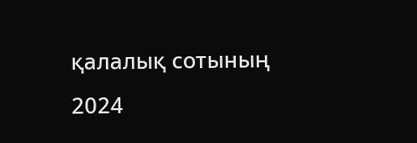қалалық сотының 2024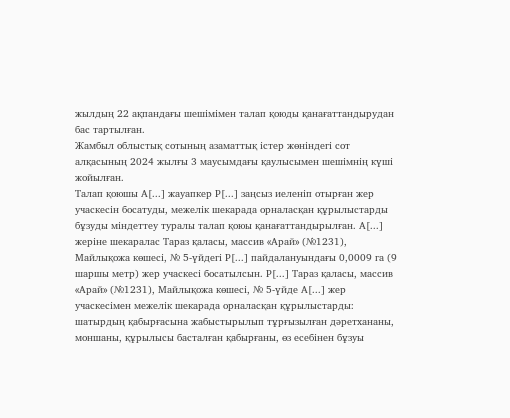жылдың 22 ақпандағы шешімімен талап қоюды қанағаттандырудан бас тартылған.
Жамбыл облыстық сотының азаматтық істер жөніндегі сот алқасының 2024 жылғы 3 маусымдағы қаулысымен шешімнің күші жойылған.
Талап қоюшы А[...] жауапкер Р[...] заңсыз иеленіп отырған жер учаскесін босатуды, межелік шекарада орналасқан құрылыстарды бұзуды міндеттеу туралы талап қоюы қанағаттандырылған. А[...] жеріне шекаралас Тараз қаласы, массив «Арай» (№1231), Майлықожа көшесі, № 5-үйдегі Р[...] пайдалануындағы 0,0009 га (9 шаршы метр) жер учаскесі босатылсын. Р[...] Тараз қаласы, массив «Арай» (№1231), Майлықожа көшесі, № 5-үйде А[...] жер учаскесімен межелік шекарада орналасқан құрылыстарды: шатырдың қабырғасына жабыстырылып тұрғызылған дәретхананы, моншаны, құрылысы басталған қабырғаны, өз есебінен бұзуы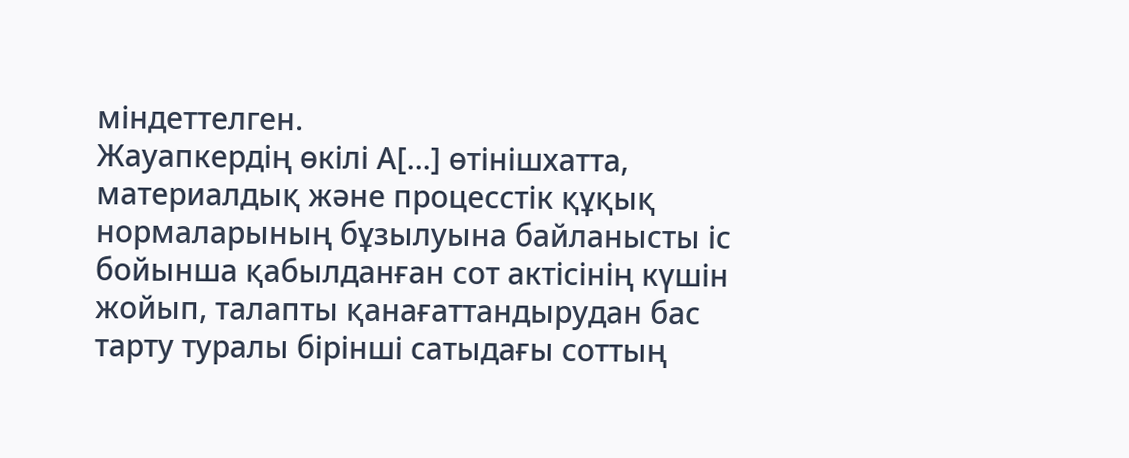міндеттелген.
Жауапкердің өкілі А[...] өтінішхатта, материалдық және процесстік құқық нормаларының бұзылуына байланысты іс бойынша қабылданған сот актісінің күшін жойып, талапты қанағаттандырудан бас тарту туралы бірінші сатыдағы соттың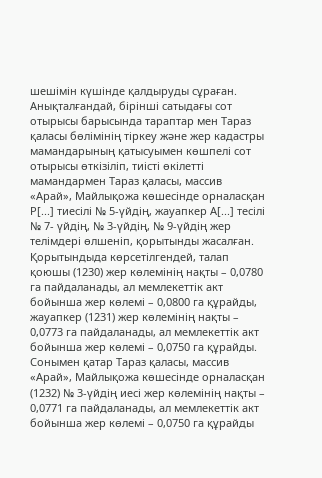шешімін күшінде қалдыруды сұраған. Анықталғандай, бірінші сатыдағы сот отырысы барысында тараптар мен Тараз қаласы бөлімінің тіркеу және жер кадастры мамандарының қатысуымен көшпелі сот отырысы өткізіліп, тиісті өкілетті мамандармен Тараз қаласы, массив «Арай», Майлықожа көшесінде орналасқан Р[...] тиесілі № 5-үйдің, жауапкер А[...] тесілі № 7- үйдің, № 3-үйдің, № 9-үйдің жер телімдері өлшеніп, қорытынды жасалған.
Қорытындыда көрсетілгендей, талап қоюшы (1230) жер көлемінің нақты – 0,0780 га пайдаланады, ал мемлекеттік акт бойынша жер көлемі – 0,0800 га құрайды, жауапкер (1231) жер көлемінің нақты – 0,0773 га пайдаланады, ал мемлекеттік акт бойынша жер көлемі – 0,0750 га құрайды.
Сонымен қатар Тараз қаласы, массив «Арай», Майлықожа көшесінде орналасқан (1232) № 3-үйдің иесі жер көлемінің нақты – 0,0771 га пайдаланады, ал мемлекеттік акт бойынша жер көлемі – 0,0750 га құрайды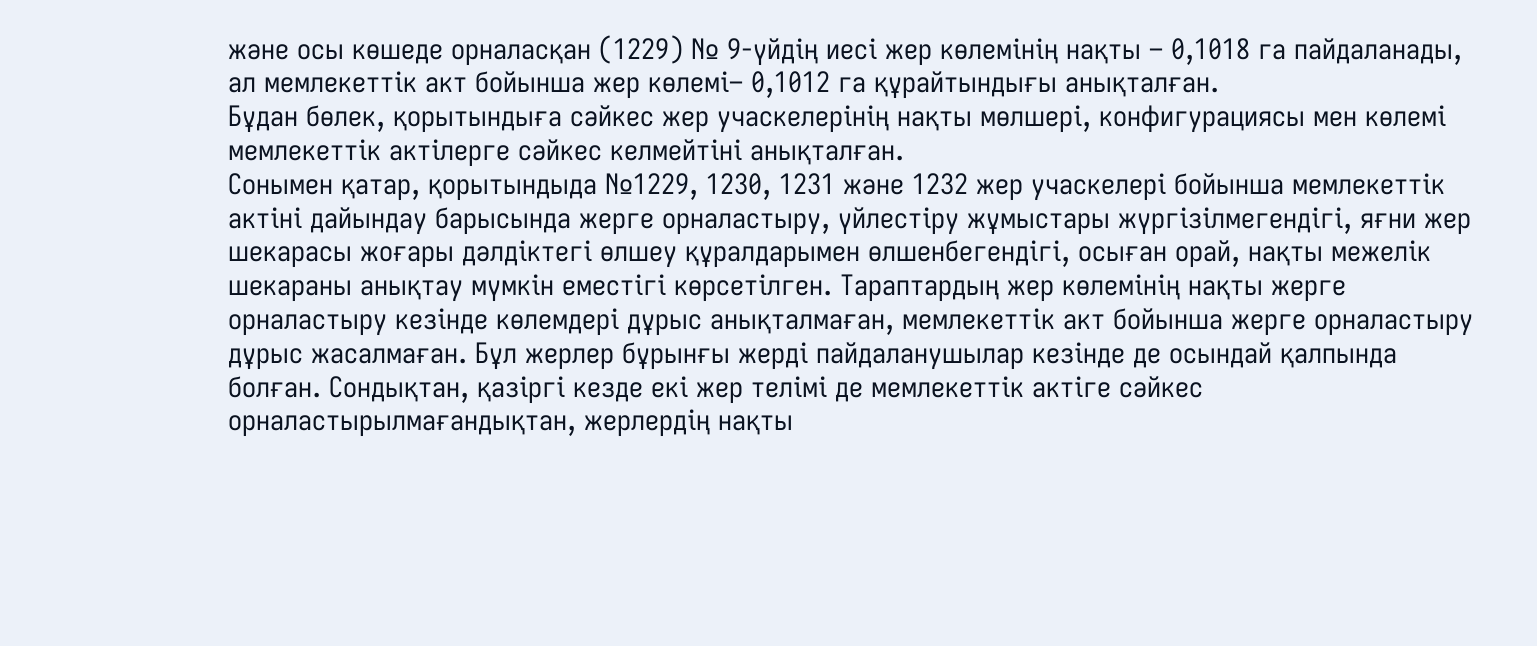және осы көшеде орналасқан (1229) № 9-үйдің иесі жер көлемінің нақты – 0,1018 га пайдаланады, ал мемлекеттік акт бойынша жер көлемі– 0,1012 га құрайтындығы анықталған.
Бұдан бөлек, қорытындыға сәйкес жер учаскелерінің нақты мөлшері, конфигурациясы мен көлемі мемлекеттік актілерге сәйкес келмейтіні анықталған.
Сонымен қатар, қорытындыда №1229, 1230, 1231 және 1232 жер учаскелері бойынша мемлекеттік актіні дайындау барысында жерге орналастыру, үйлестіру жұмыстары жүргізілмегендігі, яғни жер шекарасы жоғары дәлдіктегі өлшеу құралдарымен өлшенбегендігі, осыған орай, нақты межелік шекараны анықтау мүмкін еместігі көрсетілген. Тараптардың жер көлемінің нақты жерге орналастыру кезінде көлемдері дұрыс анықталмаған, мемлекеттік акт бойынша жерге орналастыру дұрыс жасалмаған. Бұл жерлер бұрынғы жерді пайдаланушылар кезінде де осындай қалпында болған. Сондықтан, қазіргі кезде екі жер телімі де мемлекеттік актіге сәйкес орналастырылмағандықтан, жерлердің нақты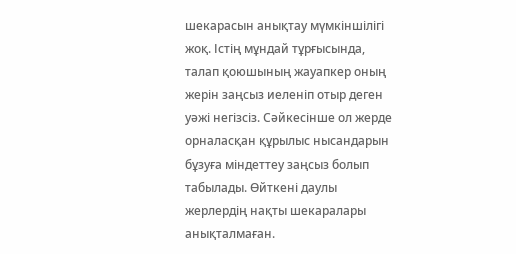шекарасын анықтау мүмкіншілігі жоқ. Істің мұндай тұрғысында, талап қоюшының жауапкер оның жерін заңсыз иеленіп отыр деген уәжі негізсіз. Сәйкесінше ол жерде орналасқан құрылыс нысандарын бұзуға міндеттеу заңсыз болып табылады. Өйткені даулы жерлердің нақты шекаралары анықталмаған.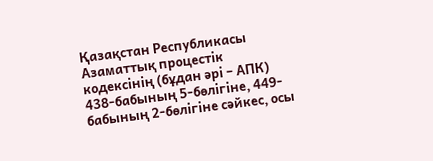Қазақстан Республикасы Азаматтық процестік кодексінің (бұдан әрі – АПК) 438-бабының 5-бөлігіне, 449-бабының 2-бөлігіне сәйкес, осы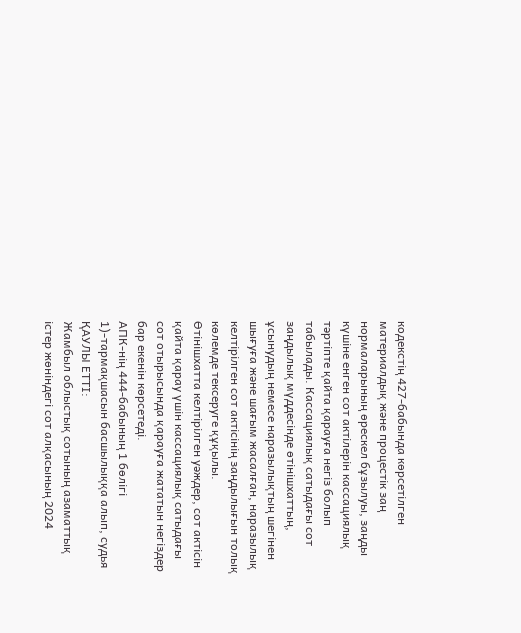кодекстің 427-бабында көрсетілген материалдық және процестік заң нормаларының өрескел бұзылуы, заңды күшіне енген сот актілерін кассациялық тәртіпте қайта қарауға негіз болып табылады. Кассациялық сатыдағы сот заңдылық мүддесінде өтінішхаттың, ұсынудың немесе наразылықтың шегінен шығуға және шағым жасалған, наразылық келтірілген сот актісінің заңдылығын толық көлемде тексеруге құқылы.
Өтінішхатта келтірілген уәждер, сот актісін қайта қарау үшін кассациялық сатыдағы сот отырысында қарауға жататын негіздер бар екенін көрсетеді.
АПК-нің 444-бабының 1 бөлігі 1)-тармақшасын басшылыққа алып, судья
ҚАУЛЫ ЕТТІ:
Жамбыл облыстық сотының азаматтық істер жөніндегі сот алқасының 2024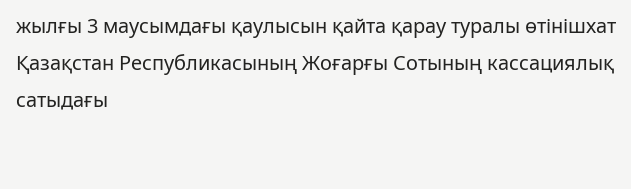жылғы 3 маусымдағы қаулысын қайта қарау туралы өтінішхат Қазақстан Республикасының Жоғарғы Сотының кассациялық сатыдағы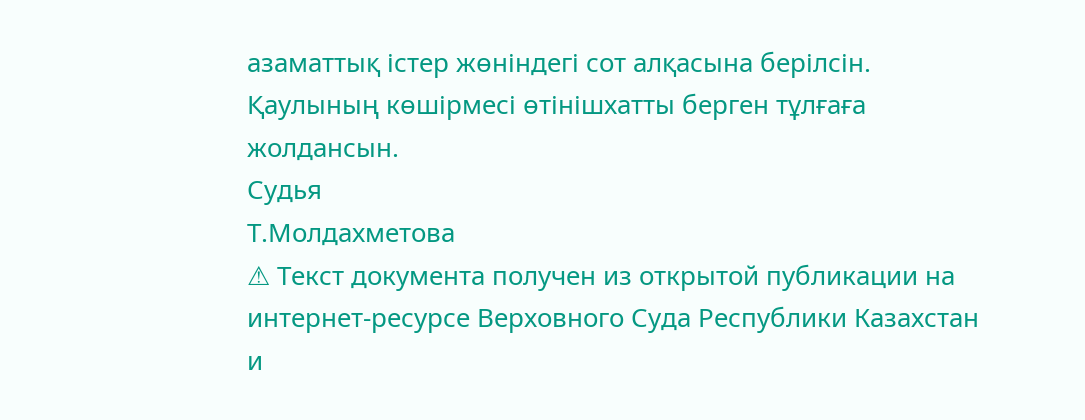азаматтық істер жөніндегі сот алқасына берілсін.
Қаулының көшірмесі өтінішхатты берген тұлғаға жолдансын.
Судья
Т.Молдахметова
⚠ Текст документа получен из открытой публикации на интернет-ресурсе Верховного Суда Республики Казахстан и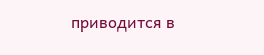приводится в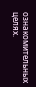ознакомительных целях.